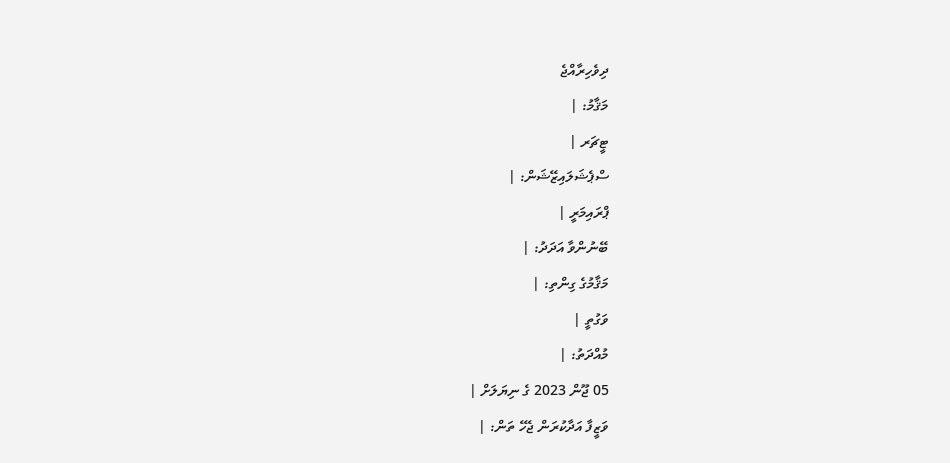ދިވެހިރާއްޖެ
މަޤާމު: |
ޓީޗަރ |
ސްޕެޝަލައިޒޭޝަން: |
ޕްރައިމަރީ |
ބޭނުންވާ އަދަދު: |
މަޤާމުގެ ގިންތި: |
ވަގުތީ |
މުއްދަތު: |
05 ޖޫން 2023 ގެ ނިޔަލަށް |
ވަޒީފާ އަދާކުރަން ޖެހޭ ތަން: |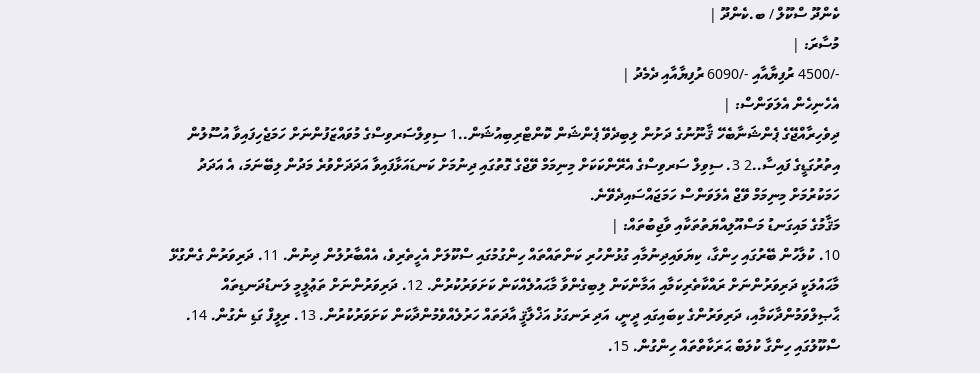ކެންދޫ ސްކޫލް / ބ.ކެންދޫ |
މުސާރަ: |
-/4500 ރުފިޔާއާއި -/6090 ރުފިޔާއާއި ދެމެދު |
އެހެނިހެން އެލަވަންސް: |
ދިވެހިރާއްޖޭގެ ޕެންޝަނާބެހޭ ޤާނޫނުގެ ދަށުން ލިބިދެވޭ ޕެންޝަން ކޮންޓްރިބިއުޝަން..1 ސިވިލްސަރވިސްގެ މުވައްޒަފުންނަށް ހަމަޖެހިފައިވާ އުސޫލުން އިތުރުގަޑީގެ ފައިސާ..2 3. ސިވިލް ސަރވިސްގެ އެރޭންކަކަށް މިނިމަމް ވޭޖްގެ ގޮތުގައި ދިނުމަށް ކަނޑައަޅާފައިވާ އަދަދަށްވުރެ މަދުން ލިބޭނަމަ، އެ އަދަދު ހަމަކުރުމަށް މިނިމަމް ވޭޖް އެލަވަންސް ހަމަޖައްސައިދެވޭނެ.
މަޤާމުގެ މައިގަނޑު މަސްއޫލިއްޔަތުތަކާއި ވާޖިބުތައް: |
10. ކުލާހުން ބޭރުގައި ހިންގާ، ކިޔަވައިދިނުމާއި ގުޅުންހުރި ކަންތައްތައް ހިންގުމުގައި ސްކޫލަށް އެހީތެރިވެ، އެއްބާރުލުން ދިނުން. 11. ދަރިވަރުން ގެންގުޅޭ މާޙައުލަކީ ދަރިވަރުންނަށް ރައްކާތެރިކަމާއި އަމާންކަން ލިބިގެންވާ މާޙައުލެއްކަން ކަށަވަރުކުރުން. 12. ދަރިވަރުންނަށް ތަޢުލީމީ ލަނޑުދަނޑިތައް ޙާޞިލްވަމުންދާކަމާއި، ދަރިވަރުންގެ ކިބައިގައި ދީނީ، އަދި ރަނގަޅު އަޚްލާޤީ އާދަތައް ހަރުލެއްވެމުންދާކަން ކަށަވަރުކުރުން. 13. ރިލީފް ގަޑި ނެގުން. 14. ސްކޫލުގައި ހިންގާ ކުލަބް ޙަރަކާތްތައް ހިންގުން. 15.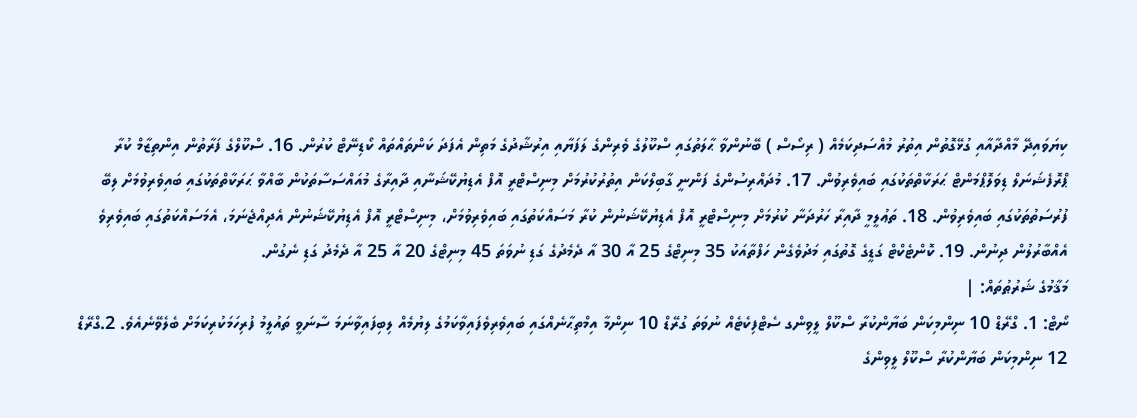ކިޔަވައިދޭ މާއްދާއާއި ގުޅޭގޮތުން އިތުރު މުއްސަދިކަމެއް ( ރިސޯސް ) ބޭނުންވާ ޙާލަތުގައި ސްކޫލުގެ ވެރިންގެ ލަފަޔާއި އިރުޝާދުގެ މަތިން އެފަދަ ކަންތައްތައް ކޯޑިނޭޓް ކުރުން. 16. ސްކޫލްގެ ފަރާތުން އިންތިޒާމް ކުރާ ޕްރޮފެޝަނަލް ޑިވަލޮޕްމަންޓް ޙަރަކާތްތަކުގައި ބައިވެރިވުން. 17. މުދައްރިސުންގެ ފަންނީ ގާބިލްކަން އިތުރުކުރުމަށް މިނިސްޓްރީ އޮފް އެޑިޔުކޭޝަނާއި ދާއިރާގެ މުއައްސަސާތަކުން ބާއްވާ ޙަރަކާތްތަކުގައި ބައިވެރިވުމަށް ލިބޭ ފުރުސަތުތަކުގައި ބައިވެރިވުން. 18. ތަޢުލީމީ ދާއިރާ ހަރުދަނާ ކުރުމަށް މިނިސްޓްރީ އޮފް އެޑިޔުކޭޝަނުން ކުރާ މަސައްކަތުގައި ބައިވެރިވުމަށް، މިނިސްޓްރީ އޮފް އެޑިޔުކޭޝަނުން އެދިއްޖެނަމަ، އެމަސައްކަތުގައި ބައިވެރިވެ އެއްބާރުލުން ދިނުން. 19. ކޮންޓެކްޓް ގަޑީގެ ގޮތުގައި މަދުވެގެން ހަފްތާއަކު 35 މިނިޓްގެ 25 އާ 30 އާ ދެމެދުގެ ގަޑި ނުވަތަ 45 މިނިޓްގެ 20 އާ 25 އާ ދެމެދު ގަޑި ނެގުން.
މަޤާމުގެ ޝަރުޠުތައް: |
ނޯޓް: 1. ގްރޭޑް 10 ނިންމިކަން ބަޔާންކުރާ ސްކޫލް ލީވިންގ ސެޓްފިކެޓެއް ނުވަތަ ގުރޭޑް 10 ނިންމާ އިމްތިޙާނެއްގައި ބައިވެރިވެފައިވާކަމުގެ ލިޔުމެއް ލިބިފައިވާނަމަ ސާނަވީ ތައުލީމު ފުރިހަމަކުރިކަމަށް ބެލެވޭނެއެވެ. 2.ގްރޭޑް 12 ނިންމިކަން ބަޔާންކުރާ ސްކޫލް ލީވިންގެ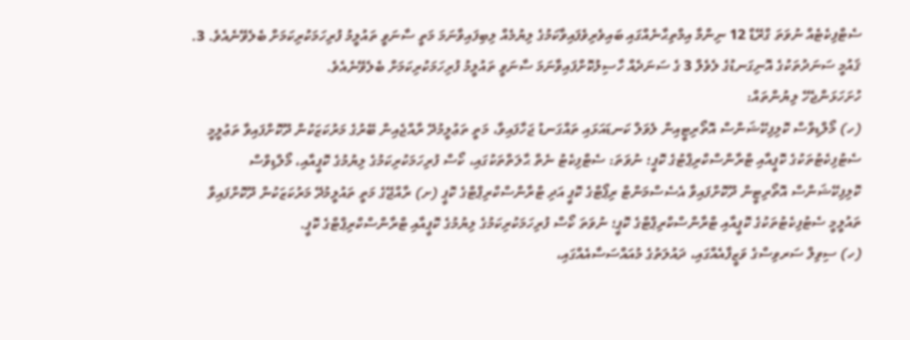ސެޓްފިކެޓެއް ނުވަތަ ގްރޭޑް 12 ނިންމާ އިމްތިޙާނެއްގައި ބައިވެރިވެފައިވާކަމުގެ ލިޔުމެއް ލިބިފައިވާނަމަ މަތީ ސާނަވީ ތައުލީމު ފުރިހަމަކުރިކަމަށް ބެލެވޭނެއެވެ. 3. ޤައުމީ ސަނަދުތަކުގެ އޮނިގަނޑުގެ ލެވެލް 3 ގެ ސަނަދެއް ހާސިލުކޮށްފައިވާނަމަ ސާނަވީ ތައުލީމު ފުރިހަމަކުރިކަމަށް ބެލެވޭނެއެވެ.
ހުށަހަޅަންޖެހޭ ލިޔުންތައް:
(ހ) މޯލްޑިވްސް ކޮލިފިކޭޝަންސް އޮތޯރިޓީއިން ލެވަލް ކަނޑައަޅައި ތައްގަނޑު ޖަހާފައިވާ، މަތީ ތަޢުލީމުދޭ ރާއްޖެއިން ބޭރުގެ މަރުކަޒަކުން ދޫކޮށްފައިވާ ތަޢުލީމީ ސެޓުފިކެޓުތަކުގެ ކޮޕީއާއި ޓްރާންސްކްރިޕްޓުގެ ކޮޕީ؛ ނުވަތަ: ސެޓްފިކެޓު ނެތް ޙާލަތްތަކުގައި، ކޯސް ފުރިހަމަކުރިކަމުގެ ލިޔުމުގެ ކޮޕީއާއި، މޯލްޑިވްސް ކޮލިފިކޭޝަންސް އޮތޯރިޓީން ދޫކޮށްފައިވާ އެސެސްމަންޓް ރިޕޯޓްގެ ކޮޕީ އަދި ޓްރާންސްކްރިޕްޓްގެ ކޮޕީ (ށ) ރާއްޖޭގެ މަތީ ތައުލީމުދޭ މަރުކަޒަކުން ދޫކޮށްފައިވާ ތައުލީމީ ސެޓުފިކެޓުތަކުގެ ކޮޕީއާއި ޓްރާންސްކްރިޕްޓްގެ ކޮޕީ؛ ނުވަތަ ކޯސް ފުރިހަމަކުރިކަމުގެ ލިޔުމުގެ ކޮޕީއާއި ޓްރާންސްކްރިޕްޓްގެ ކޮޕީ.
(ހ) ސިވިލް ސަރވިސްގެ ވަޒީފާއެއްގައި، ދައުލަތުގެ މުއައްސަސާއެއްގައި،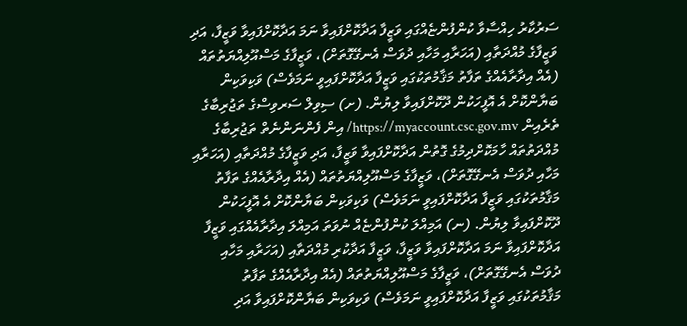ސަރުކާރު ހިއްސާވާ ކުންފުންޏެއްގައި ވަޒީފާ އަދާކޮށްފައިވާ ނަމަ އަދާކޮށްފައިވާ ވަޒީފާ، އަދި ވަޒީފާގެ މުއްދަތާއި (އަހަރާއި މަހާއި ދުވަސް އެނގޭގޮތަށް)، ވަޒީފާގެ މަސްއޫލިއްޔަތުތައް (އެއް އިދާރާއެއްގެ ތަފާތު މަޤާމުތަކުގައި ވަޒީފާ އަދާކޮށްފައިވީ ނަމަވެސް) ވަކިވަކިން ބަޔާންކޮށް އެ އޮފީހަކުން ދޫކޮށްފައިވާ ލިޔުން. (ށ) ސިވިލް ސަރވިސްގެ ތަޖުރިބާގެ ތެރެއިން https://myaccount.csc.gov.mv/ އިން ފެންނަންނެތް ތަޖުރިބާގެ މުއްދަތުތައް ހާމަކޮށްދިމުގެ ގޮތުން އަދާކޮށްފައިވާ ވަޒީފާ، އަދި ވަޒީފާގެ މުއްދަތާއި (އަހަރާއި މަހާއި ދުވަސް އެނގޭގޮތަށް)، ވަޒީފާގެ މަސްއޫލިއްޔަތުތައް (އެއް އިދާރާއެއްގެ ތަފާތު މަޤާމުތަކުގައި ވަޒީފާ އަދާކޮށްފައިވީ ނަމަވެސް) ވަކިވަކިން ބަޔާންކޮށް އެ އޮފީހަކުން ދޫކޮށްފައިވާ ލިޔުން. (ނ) އަމިއްލަ ކުންފުންޏެއް ނުވަތަ އަމިއްލަ އިދާރާއެއްގައި ވަޒީފާ އަދާކޮށްފައިވާ ނަމަ އަދާކޮށްފައިވާ ވަޒީފާ، ވަޒީފާ އަދާކުރި މުއްދަތާއި (އަހަރާއި މަހާއި ދުވަސް އެނގޭގޮތަށް)، ވަޒީފާގެ މަސްއޫލިއްޔަތުތައް (އެއް އިދާރާއެއްގެ ތަފާތު މަޤާމުތަކުގައި ވަޒީފާ އަދާކޮށްފައިވީ ނަމަވެސް) ވަކިވަކިން ބަޔާންކޮށްފައިވާ އަދި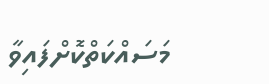މަސައްކަތްކޮށްފައިވާ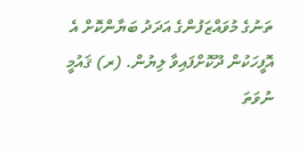ތަނުގެ މުވައްޒަފުންގެ އަދަދު ބަޔާންކޮށް އެ އޮފީހަކުން ދޫކޮށްފައިވާ ލިޔުން. (ރ) ޤައުމީ ނުވަތަ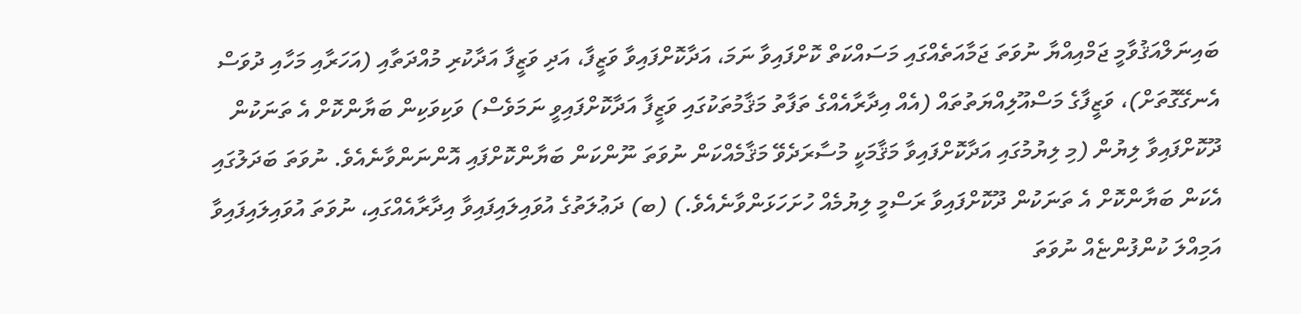ބައިނަލްއަޤުވާމީ ޖަމްއިއްޔާ ނުވަތަ ޖަމާއަތެއްގައި މަސައްކަތް ކޮށްފައިވާ ނަމަ، އަދާކޮށްފައިވާ ވަޒީފާ، އަދި ވަޒީފާ އަދާކުރި މުއްދަތާއި (އަހަރާއި މަހާއި ދުވަސް އެނގޭގޮތަށް)، ވަޒީފާގެ މަސްއޫލިއްޔަތުތައް (އެއް އިދާރާއެއްގެ ތަފާތު މަޤާމުތަކުގައި ވަޒީފާ އަދާކޮށްފައިވީ ނަމަވެސް) ވަކިވަކިން ބަޔާންކޮށް އެ ތަނަކުން ދޫކޮށްފައިވާ ލިޔުން (މި ލިޔުމުގައި އަދާކޮށްފައިވާ މަޤާމަކީ މުސާރަދެވޭ މަޤާމެއްކަން ނުވަތަ ނޫންކަން ބަޔާންކޮށްފައި އޮންނަންވާނެއެވެ. ނުވަތަ ބަދަލުގައި އެކަން ބަޔާންކޮށް އެ ތަނަކުން ދޫކޮށްފައިވާ ރަސްމީ ލިޔުމެއް ހުށަހަޅަންވާނެއެވެ.) (ބ) ދަޢުލަތުގެ އުވައިލައިފައިވާ އިދާރާއެއްގައި، ނުވަތަ އުވައިލައިފައިވާ އަމިއްލަ ކުންފުންޏެއް ނުވަތަ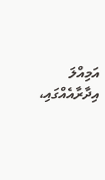އަމިއްލަ އިދާރާއެއްގައި،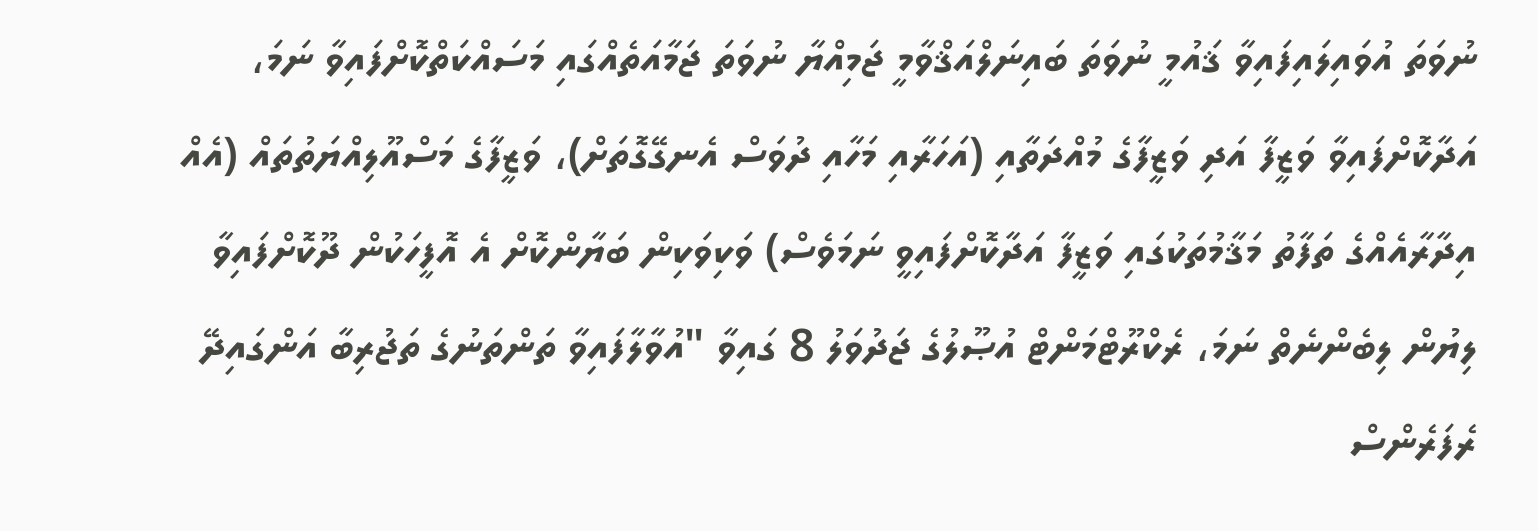ނުވަތަ އުވައިލައިފައިވާ ޤައުމީ ނުވަތަ ބައިނަލްއަޤްވާމީ ޖަމިއްޔާ ނުވަތަ ޖަމާއަތެއްގައި މަސައްކަތްކޮށްފައިވާ ނަމަ، އަދާކޮށްފައިވާ ވަޒީފާ އަދި ވަޒީފާގެ މުއްދަތާއި (އަހަރާއި މަހާއި ދުވަސް އެނގޭގޮތަށް)، ވަޒީފާގެ މަސްއޫލިއްޔަތުތައް (އެއް އިދާރާއެއްގެ ތަފާތު މަޤާމުތަކުގައި ވަޒީފާ އަދާކޮށްފައިވީ ނަމަވެސް) ވަކިވަކިން ބަޔާންކޮށް އެ އޮފީހަކުން ދޫކޮށްފައިވާ ލިޔުން ލިބެންނެތް ނަމަ، ރެކްރޫޓްމަންޓް އުޞޫލުގެ ޖަދުވަލު 8 ގައިވާ "އުވާލާފައިވާ ތަންތަނުގެ ތަޖުރިބާ އަންގައިދޭ ރެފަރެންސް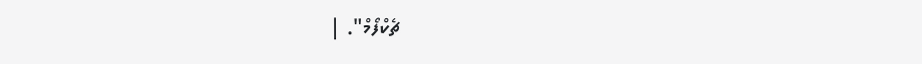ޗެކްފޯމް". |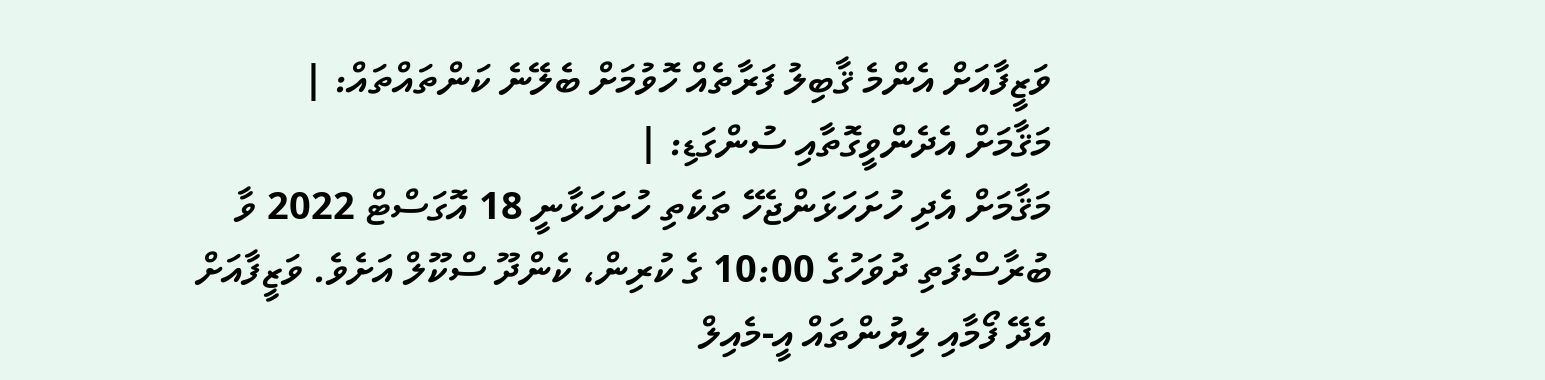ވަޒީފާއަށް އެންމެ ޤާބިލު ފަރާތެއް ހޮވުމަށް ބެލޭނެ ކަންތައްތައް: |
މަޤާމަށް އެދެންވީގޮތާއި ސުންގަޑި: |
މަޤާމަށް އެދި ހުށަހަޅަންޖެހޭ ތަކެތި ހުށަހަޅާނީ 18 އޮގަސްޓް 2022 ވާ ބުރާސްފަތި ދުވަހުގެ 10:00 ގެ ކުރިން، ކެންދޫ ސްކޫލް އަށެވެ. ވަޒީފާއަށް އެދޭ ފޯމާއި ލިޔުންތައް އީ-މެއިލް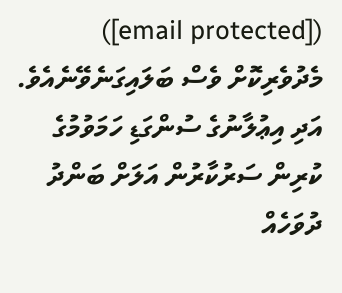([email protected]) މެދުވެރިކޮށް ވެސް ބަލައިގަނެވޭނެއެވެ. އަދި އިޢުލާނުގެ ސުންގަޑި ހަމަވުމުގެ ކުރިން ސަރުކާރުން އަލަށް ބަންދު ދުވަހެއް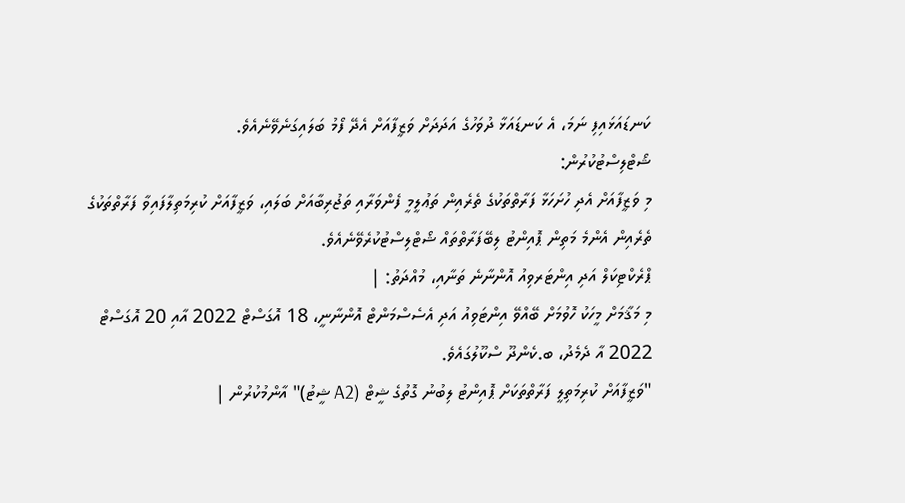ކަނޑައަޅައިފި ނަމަ، އެ ކަނޑައަޅާ ދުވަހުގެ އަދަދަށް ވަޒީފާއަށް އެދޭ ފޯމު ބަލައިގަނެވޭނެއެވެ.
ޝޯޓްލިސްޓުކުރުން:
މި ވަޒީފާއަށް އެދި ހުށަހަޅާ ފަރާތްތަކުގެ ތެރެއިން ތަޢުލީމީ ފެންވަރާއި ތަޖުރިބާއަށް ބަލައި، ވަޒީފާއަށް ކުރިމަތިލާފައިވާ ފަރާތްތަކުގެ ތެރެއިން އެންމެ މަތިން ޕޮއިންޓު ލިބޭފަރާތްތައް ޝޯޓްލިސްޓުކުރެވޭނެއެވެ.
ޕްރެކްޓިކަލް އަދި އިންޓަރވިއު އޮންނާނެ ތަނާއި، މުއްދަތު: |
މި މަޤާމަށް މީހަކު ހޮވުމަށް ބޭއްވޭ އިންޓަވިއު އަދި އެސެސްމަންޓް އޮންނާނީ، 18 އޮގަސްޓް 2022 އާއި 20 އޮގަސްޓް 2022 އާ ދެމެދު، ބ.ކެންދޫ ސްކޫލުގައެވެ.
"ވަޒީފާއަށް ކުރިމަތިލީ ފަރާތްތަކަށް ޕޮއިންޓު ލިބުނު ގޮތުގެ ޝީޓް (A2 ޝީޓު)" އާންމުކުރުން |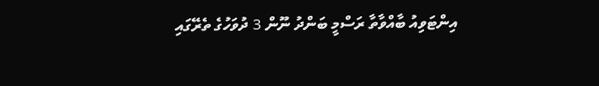އިންޓަވިއު ބާއްވާތާ ރަސްމީ ބަންދު ނޫން 3 ދުވަހުގެ ތެރޭގައި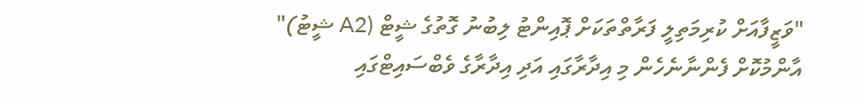"ވަޒީފާއަށް ކުރިމަތިލީ ފަރާތްތަކަށް ޕޮއިންޓު ލިބުނު ގޮތުގެ ޝީޓް (A2 ޝީޓު)" އާންމުކޮށް ފެންނާނެހެން މި އިދާރާގައި އަދި އިދާރާގެ ވެބްސައިޓްގައި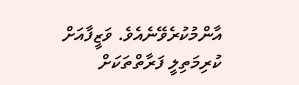އާންމުކުރެވޭނެއެވެ. ވަޒީފާއަށް ކުރިމަތިލީ ފަރާތްތަކަށް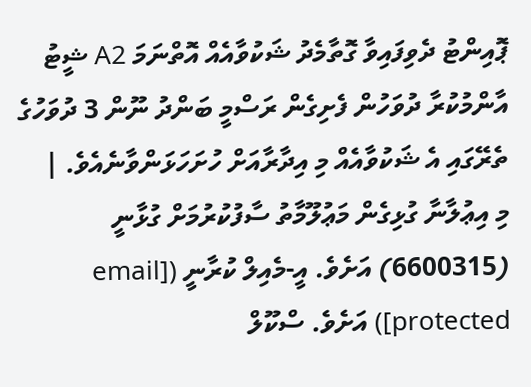ޕޮއިންޓު ދެވިފައިވާ ގޮތާމެދު ޝަކުވާއެއް އޮތްނަމަ A2 ޝީޓު އާންމުކުރާ ދުވަހުން ފެށިގެން ރަސްމީ ބަންދު ނޫން 3 ދުވަހުގެ ތެރޭގައި އެ ޝަކުވާއެއް މި އިދާރާއަށް ހުށަހަޅަންވާނެއެވެ. |
މި އިޢުލާނާ ގުޅިގެން މަޢުލޫމާތު ސާފުކުރުމަށް ގުޅާނީ (6600315) އަށެވެ. އީ-މެއިލް ކުރާނީ ([email protected]) އަށެވެ. ސްކޫލް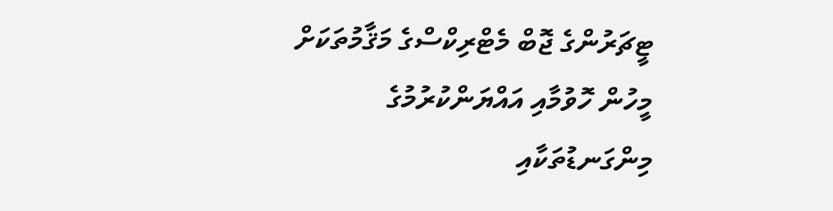ޓީޗަރުންގެ ޖޮބް މެޓްރިކްސްގެ މަޤާމުތަކަށް މީހުން ހޮވުމާއި އައްޔަންކުރުމުގެ މިންގަނޑުތަކާއި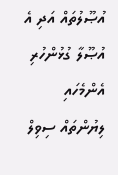އުޞޫލުތައް އަދި އެ އުޞޫލާ ގުޅުންހުރި އެންމެހައި ލިޔުންތައް ސިވިލް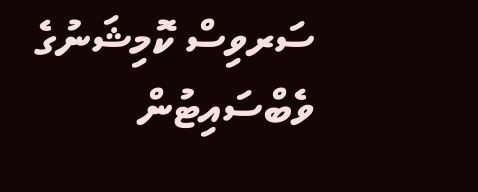ސަރވިސް ކޮމިޝަނުގެ ވެބްސައިޓުން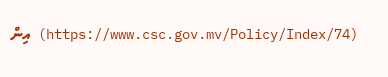(https://www.csc.gov.mv/Policy/Index/74) އިން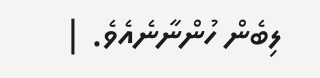ލިބެން ހުންނާނެއެވެ. |